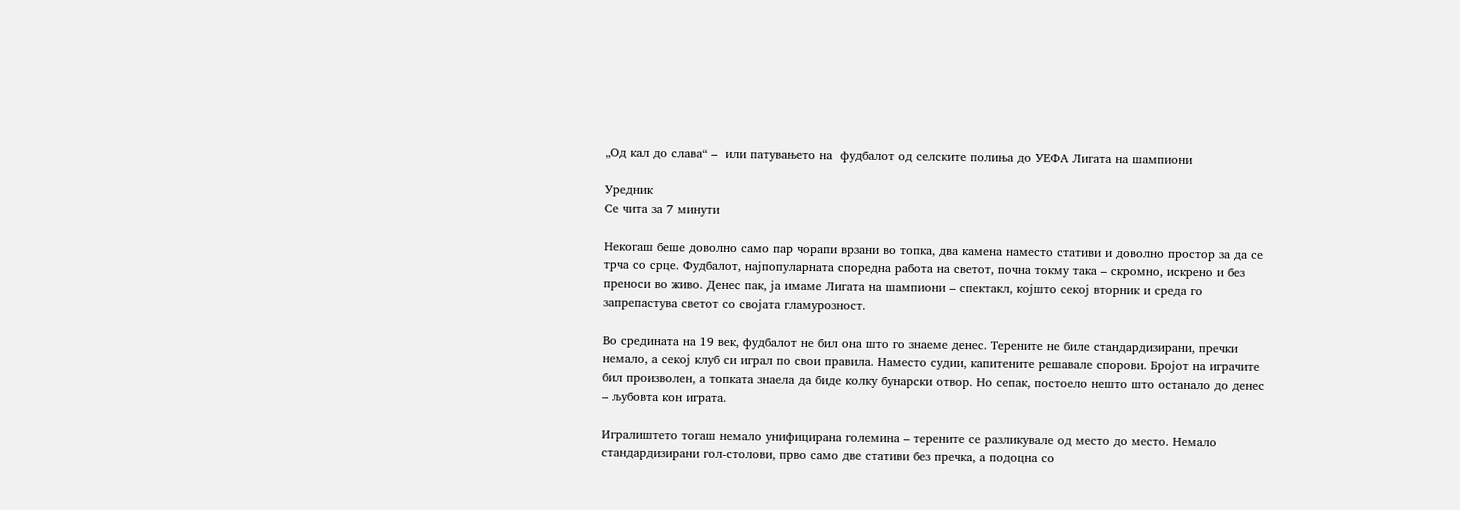„Од кал до слава“ –  или патувањето на  фудбалот од селските полиња до УЕФА Лигата на шампиони

Уредник
Се чита за 7 минути

Некогаш беше доволно само пар чорапи врзани во топка, два камена наместо стативи и доволно простор за да се трча со срце. Фудбалот, најпопуларната споредна работа на светот, почна токму така – скромно, искрено и без преноси во живо. Денес пак, ја имаме Лигата на шампиони – спектакл, којшто секој вторник и среда го запрепастува светот со својата гламурозност.

Во средината на 19 век, фудбалот не бил она што го знаеме денес. Терените не биле стандардизирани, пречки немало, а секој клуб си играл по свои правила. Наместо судии, капитените решавале спорови. Бројот на играчите бил произволен, а топката знаела да биде колку бунарски отвор. Но сепак, постоело нешто што останало до денес – љубовта кон играта.

Игралиштето тогаш немало унифицирана големина – терените се разликувале од место до место. Немало стандардизирани гол-столови, прво само две стативи без пречка, а подоцна со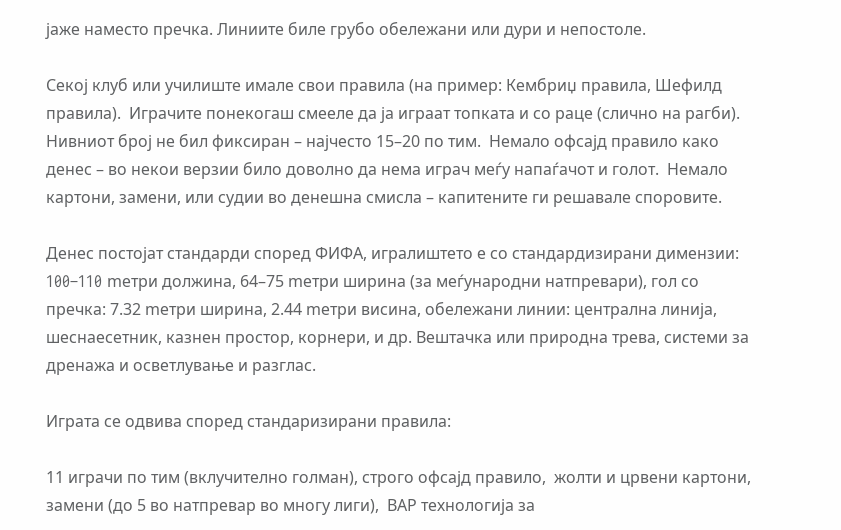јаже наместо пречка. Линиите биле грубо обележани или дури и непостоле.

Секој клуб или училиште имале свои правила (на пример: Кембриџ правила, Шефилд правила).  Играчите понекогаш смееле да ја играат топката и со раце (слично на рагби).  Нивниот број не бил фиксиран – најчесто 15–20 по тим.  Немало офсајд правило како денес – во некои верзии било доволно да нема играч меѓу напаѓачот и голот.  Немало картони, замени, или судии во денешна смисла – капитените ги решавале споровите.

Денес постојат стандарди според ФИФА, игралиштето е со стандардизирани димензии: 100–110 mетри должина, 64–75 mетри ширина (за меѓународни натпревари), гол со пречка: 7.32 mетри ширина, 2.44 mетри висина, обележани линии: централна линија, шеснаесетник, казнен простор, корнери, и др. Вештачка или природна трева, системи за дренажа и осветлување и разглас.

Играта се одвива според стандаризирани правила:

11 играчи по тим (вклучително голман), строго офсајд правило,  жолти и црвени картони,  замени (до 5 во натпревар во многу лиги),  ВАР технологија за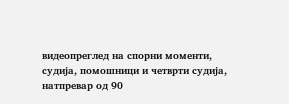видеопреглед на спорни моменти, судија, помошници и четврти судија, натпревар од 90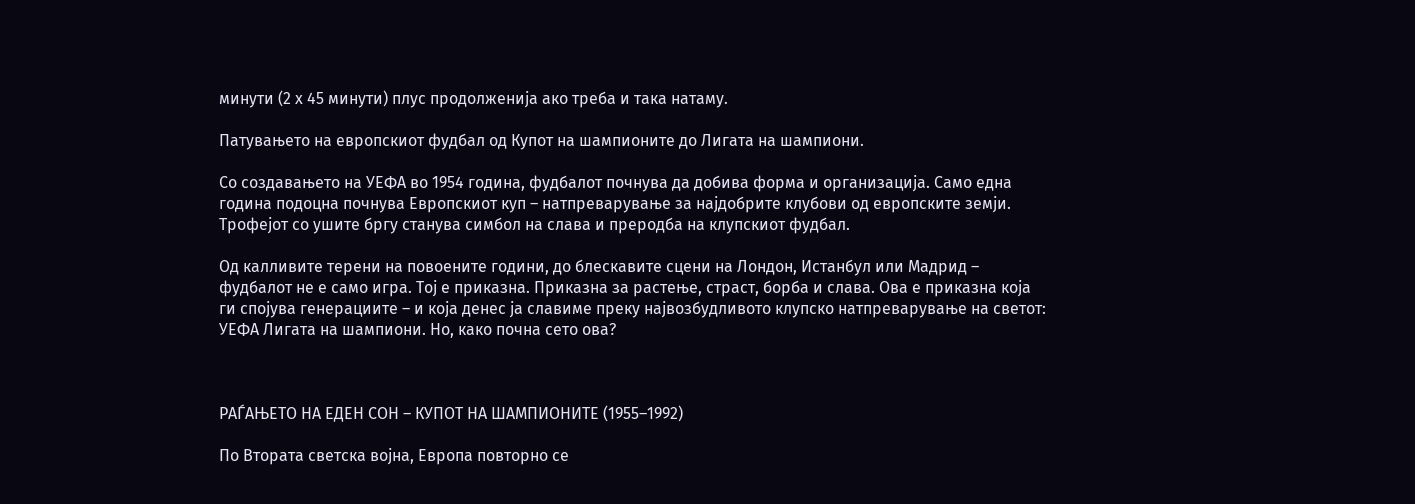минути (2 х 45 минути) плус продолженија ако треба и така натаму.

Патувањето на европскиот фудбал од Купот на шампионите до Лигата на шампиони.

Со создавањето на УЕФА во 1954 година, фудбалот почнува да добива форма и организација. Само една година подоцна почнува Европскиот куп – натпреварување за најдобрите клубови од европските земји. Трофејот со ушите бргу станува симбол на слава и преродба на клупскиот фудбал.

Од калливите терени на повоените години, до блескавите сцени на Лондон, Истанбул или Мадрид – фудбалот не е само игра. Тој е приказна. Приказна за растење, страст, борба и слава. Ова е приказна која ги спојува генерациите – и која денес ја славиме преку највозбудливото клупско натпреварување на светот: УЕФА Лигата на шампиони. Но, како почна сето ова?



РАЃАЊЕТО НА ЕДЕН СОН – КУПОТ НА ШАМПИОНИТЕ (1955–1992)

По Втората светска војна, Европа повторно се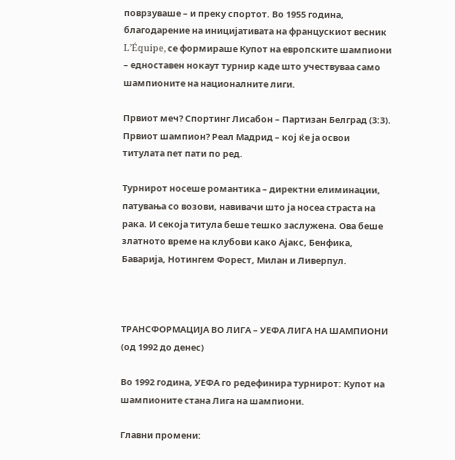поврзуваше – и преку спортот. Во 1955 година, благодарение на иницијативата на францускиот весник L’Équipe, се формираше Купот на европските шампиони – едноставен нокаут турнир каде што учествуваа само шампионите на националните лиги.

Првиот меч? Спортинг Лисабон – Партизан Белград (3:3).
Првиот шампион? Реал Мадрид – кој ќе ја освои титулата пет пати по ред.

Турнирот носеше романтика – директни елиминации, патувања со возови, навивачи што ја носеа страста на рака. И секоја титула беше тешко заслужена. Ова беше златното време на клубови како Ајакс, Бенфика, Баварија, Нотингем Форест, Милан и Ливерпул.



ТРАНСФОРМАЦИЈА ВО ЛИГА – УЕФА ЛИГА НА ШАМПИОНИ (од 1992 до денес)

Во 1992 година, УЕФА го редефинира турнирот: Купот на шампионите стана Лига на шампиони.

Главни промени: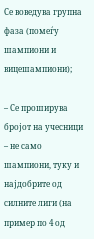Се воведува групна фаза (помеѓу шампиони и вицешампиони);

– Се проширува бројот на учесници – не само шампиони, туку и најдобрите од силните лиги (на пример по 4 од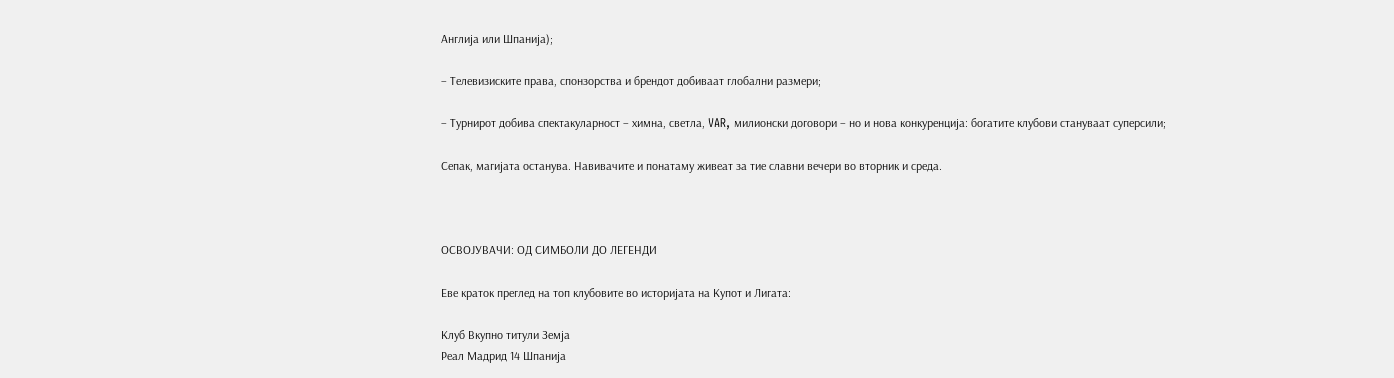Англија или Шпанија);

– Телевизиските права, спонзорства и брендот добиваат глобални размери;

– Турнирот добива спектакуларност – химна, светла, VAR, милионски договори – но и нова конкуренција: богатите клубови стануваат суперсили;

Сепак, магијата останува. Навивачите и понатаму живеат за тие славни вечери во вторник и среда.



ОСВОЈУВАЧИ: ОД СИМБОЛИ ДО ЛЕГЕНДИ

Еве краток преглед на топ клубовите во историјата на Купот и Лигата:

Клуб Вкупно титули Земја
Реал Мадрид 14 Шпанија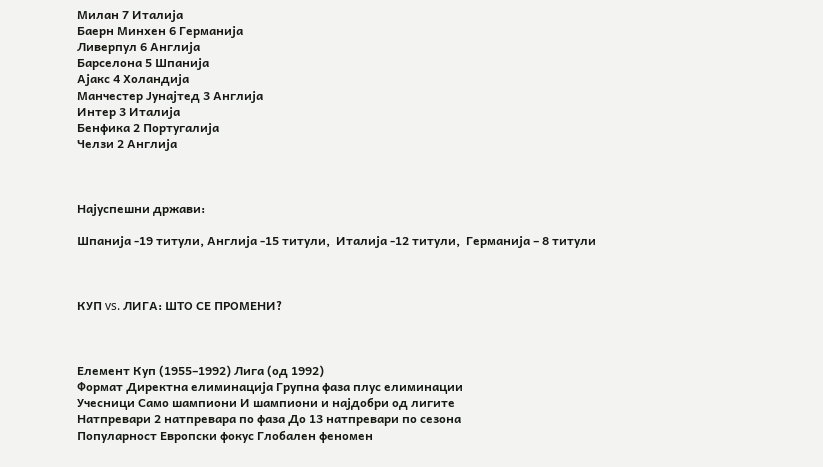Милан 7 Италија
Баерн Минхен 6 Германија
Ливерпул 6 Англија
Барселона 5 Шпанија
Ајакс 4 Холандија
Манчестер Јунајтед 3 Англија
Интер 3 Италија
Бенфика 2 Португалија
Челзи 2 Англија



Најуспешни држави:

Шпанија -19 титули, Англија -15 титули,  Италија -12 титули,  Германија – 8 титули



КУП vs. ЛИГА: ШТО СЕ ПРОМЕНИ?



Елемент Куп (1955–1992) Лига (од 1992)
Формат Директна елиминација Групна фаза плус елиминации
Учесници Само шампиони И шампиони и најдобри од лигите
Натпревари 2 натпревара по фаза До 13 натпревари по сезона
Популарност Европски фокус Глобален феномен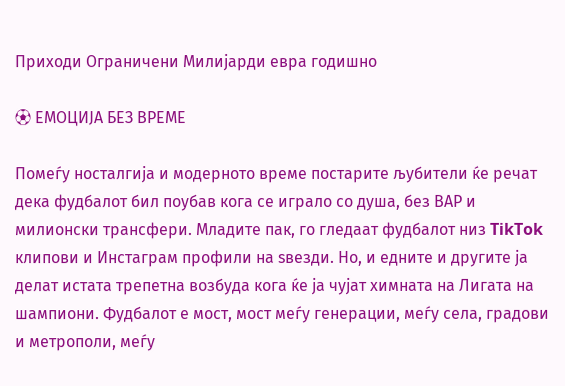Приходи Ограничени Милијарди евра годишно

⚽ ЕМОЦИЈА БЕЗ ВРЕМЕ

Помеѓу носталгија и модерното време постарите љубители ќе речат дека фудбалот бил поубав кога се играло со душа, без ВАР и милионски трансфери. Младите пак, го гледаат фудбалот низ TikTok клипови и Инстаграм профили на ѕвезди. Но, и едните и другите ја делат истата трепетна возбуда кога ќе ја чујат химната на Лигата на шампиони. Фудбалот е мост, мост меѓу генерации, меѓу села, градови и метрополи, меѓу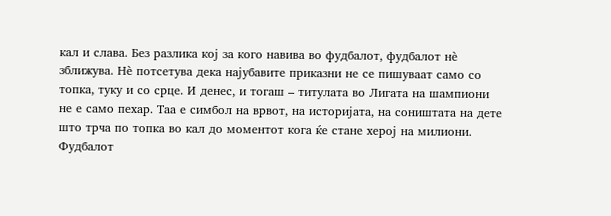кал и слава. Без разлика кој за кого навива во фудбалот, фудбалот нè зближува. Нè потсетува дека најубавите приказни не се пишуваат само со топка, туку и со срце. И денес, и тогаш – титулата во Лигата на шампиони не е само пехар. Таа е симбол на врвот, на историјата, на соништата на дете што трча по топка во кал до моментот кога ќе стане херој на милиони. Фудбалот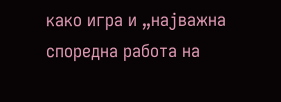како игра и „најважна споредна работа на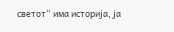светот“ има историја, ја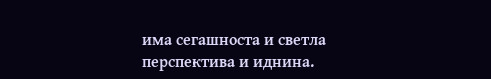има сегашноста и светла перспектива и иднина.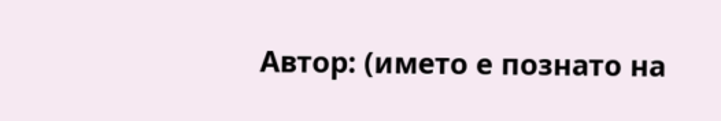Автор: (името е познатo на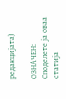редакцијата)

ОЗНАЧЕН:
Споделете ја оваа статија